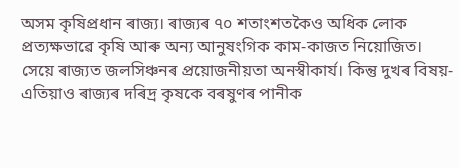অসম কৃষিপ্ৰধান ৰাজ্য। ৰাজ্যৰ ৭০ শতাংশতকৈও অধিক লোক প্ৰত্যক্ষভাৱে কৃষি আৰু অন্য আনুষংগিক কাম-কাজত নিয়োজিত। সেয়ে ৰাজ্যত জলসিঞ্চনৰ প্ৰয়োজনীয়তা অনস্বীকাৰ্য। কিন্তু দুখৰ বিষয়- এতিয়াও ৰাজ্যৰ দৰিদ্ৰ কৃষকে বৰষুণৰ পানীক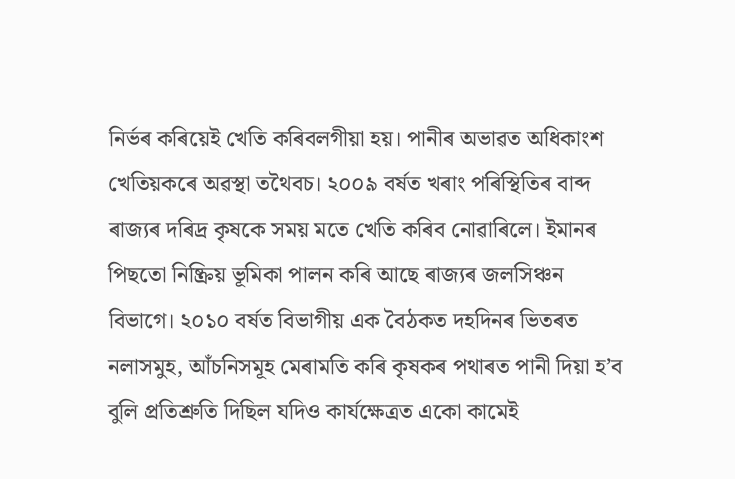নিৰ্ভৰ কৰিয়েই খেতি কৰিবলগীয়া হয়। পানীৰ অভাৱত অধিকাংশ খেতিয়কৰে অৱস্থা তথৈবচ। ২০০৯ বৰ্ষত খৰাং পৰিস্থিতিৰ বাব্দ ৰাজ্যৰ দৰিদ্ৰ কৃষকে সময় মতে খেতি কৰিব নোৱাৰিলে। ইমানৰ পিছতো নিষ্ক্ৰিয় ভূমিকা পালন কৰি আছে ৰাজ্যৰ জলসিঞ্চন বিভাগে। ২০১০ বৰ্ষত বিভাগীয় এক বৈঠকত দহদিনৰ ভিতৰত নলাসমুহ, আঁচনিসমূহ মেৰামতি কৰি কৃষকৰ পথাৰত পানী দিয়া হ’ব বুলি প্ৰতিশ্ৰুতি দিছিল যদিও কাৰ্যক্ষেত্ৰত একো কামেই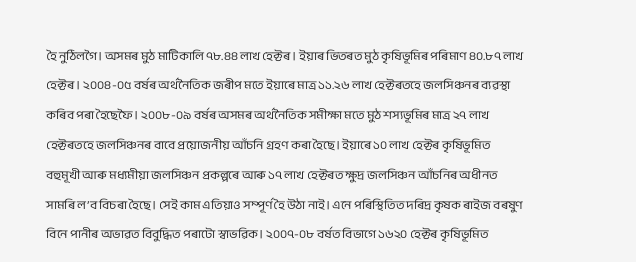হৈ নুঠিলগৈ। অসমৰ মুঠ মাটিকালি ৭৮.৪৪ লাখ হেক্টৰ। ইয়াৰ ভিতৰত মুঠ কৃষিভূমিৰ পৰিমাণ ৪০.৮৭ লাখ হেক্টৰ। ২০০৪-০৫ বৰ্ষৰ অৰ্থনৈতিক জৰীপ মতে ইয়াৰে মাত্ৰ ১১.২৬ লাখ হেক্টৰতহে জলসিঞ্চনৰ ব্যৱস্থা কৰিব পৰা হৈছেফৈ। ২০০৮-০৯ বৰ্ষৰ অসমৰ অৰ্থনৈতিক সমীক্ষা মতে মুঠ শস্যভূমিৰ মাত্ৰ ২৭ লাখ হেক্টৰতহে জলসিঞ্চনৰ বাবে প্ৰয়োজনীয় আঁচনি গ্ৰহণ কৰা হৈছে। ইয়াৰে ১০ লাখ হেক্টৰ কৃষিভূমিত বহুমূখী আৰু মধ্যমীয়া জলসিঞ্চন প্ৰকল্পৰে আৰু ১৭ লাখ হেক্টৰত ক্ষুদ্ৰ জলসিঞ্চন আঁচনিৰ অধীনত সামৰি ল’ব বিচৰা হৈছে। সেই কাম এতিয়াও সম্পূৰ্ণ হৈ উঠা নাই। এনে পৰিস্থিতিত দৰিদ্ৰ কৃষক ৰাইজ বৰষুণ বিনে পানীৰ অভাৱত বিবুদ্ধিত পৰাটো স্বাভৱিক। ২০০৭-০৮ বৰ্ষত বিভাগে ১৬২০ হেক্টৰ কৃষিভূমিত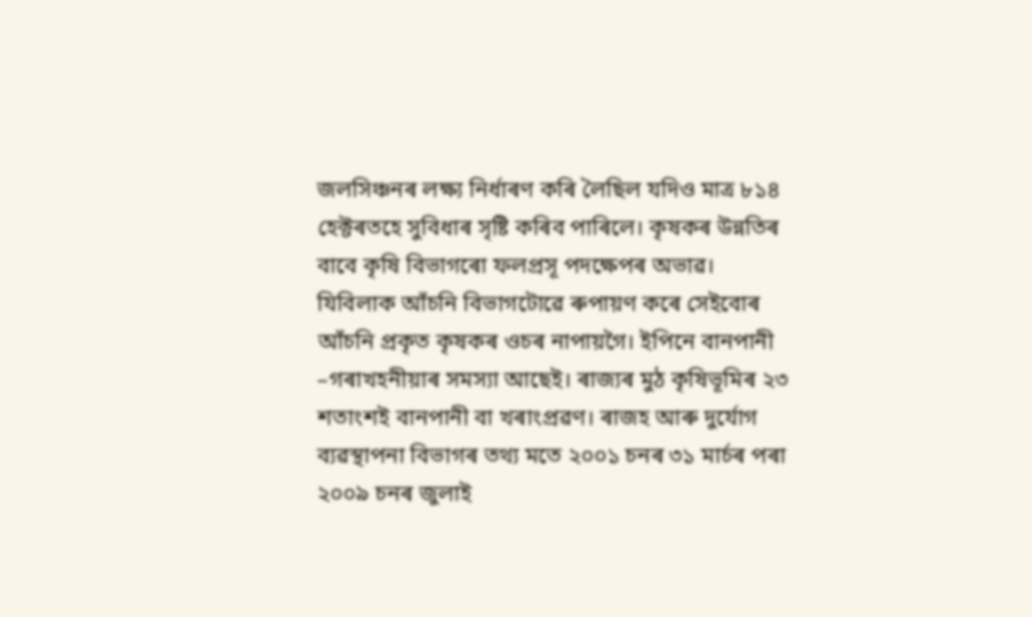জলসিঞ্চনৰ লক্ষ্য নিৰ্ধাৰণ কৰি লৈছিল যদিও মাত্ৰ ৮১৪ হেক্টৰতহে সুবিধাৰ সৃষ্টি কৰিব পাৰিলে। কৃষকৰ উন্নতিৰ বাবে কৃষি বিভাগৰো ফলপ্ৰসূ পদক্ষেপৰ অভাৱ। যিবিলাক আঁচনি বিভাগটোৱে ৰুপায়ণ কৰে সেইবোৰ আঁচনি প্ৰকৃত কৃষকৰ ওচৰ নাপায়গৈ। ইপিনে বানপানী –গৰাখহনীয়াৰ সমস্যা আছেই। ৰাজ্যৰ মুঠ কৃষিভূমিৰ ২৩ শতাংশই বানপানী বা খৰাংপ্ৰৱণ। ৰাজহ আৰু দুৰ্যোগ ব্যৱস্থাপনা বিভাগৰ তথ্য মতে ২০০১ চনৰ ৩১ মাৰ্চৰ পৰা ২০০৯ চনৰ জুলাই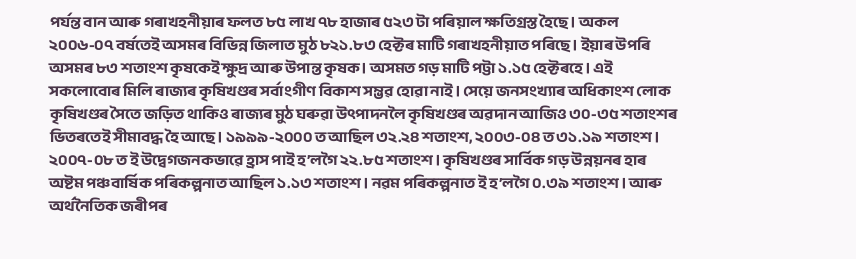পৰ্যন্ত বান আৰু গৰাখহনীয়াৰ ফলত ৮৫ লাখ ৭৮ হাজাৰ ৫২৩ টা পৰিয়াল ক্ষতিগ্ৰস্ত হৈছে। অকল ২০০৬-০৭ বৰ্ষতেই অসমৰ বিভিন্ন জিলাত মুঠ ৮২১.৮৩ হেক্টৰ মাটি গৰাখহনীয়াত পৰিছে। ইয়াৰ উপৰি অসমৰ ৮৩ শতাংশ কৃষকেই ক্ষুদ্ৰ আৰু উপান্ত কৃষক। অসমত গড় মাটি পট্টা ১.১৫ হেক্টৰহে। এই সকলোবোৰ মিলি ৰাজ্যৰ কৃষিখণ্ডৰ সৰ্বাংগীণ বিকাশ সম্ভৱ হোৱা নাই। সেয়ে জনসংখ্যাৰ অধিকাংশ লোক কৃষিখণ্ডৰ সৈতে জড়িত থাকিও ৰাজ্যৰ মুঠ ঘৰুৱা উৎপাদনলৈ কৃষিখণ্ডৰ অৱদান আজিও ৩০-৩৫ শতাংশৰ ভিতৰতেই সীমাবদ্ধ হৈ আছে। ১৯৯৯-২০০০ ত আছিল ৩২.২৪ শতাংশ, ২০০৩-০৪ ত ৩১.১৯ শতাংশ। ২০০৭-০৮ ত ই উদ্বেগজনকভাৱে হ্ৰাস পাই হ’লগৈ ২২.৮৫ শতাংশ। কৃষিখণ্ডৰ সাৰ্বিক গড় উন্নয়নৰ হাৰ অষ্টম পঞ্চবাৰ্ষিক পৰিকল্পনাত আছিল ১.১৩ শতাংশ। নৱম পৰিকল্পনাত ই হ’লগৈ ০.৩৯ শতাংশ। আৰু অৰ্থনৈতিক জৰীপৰ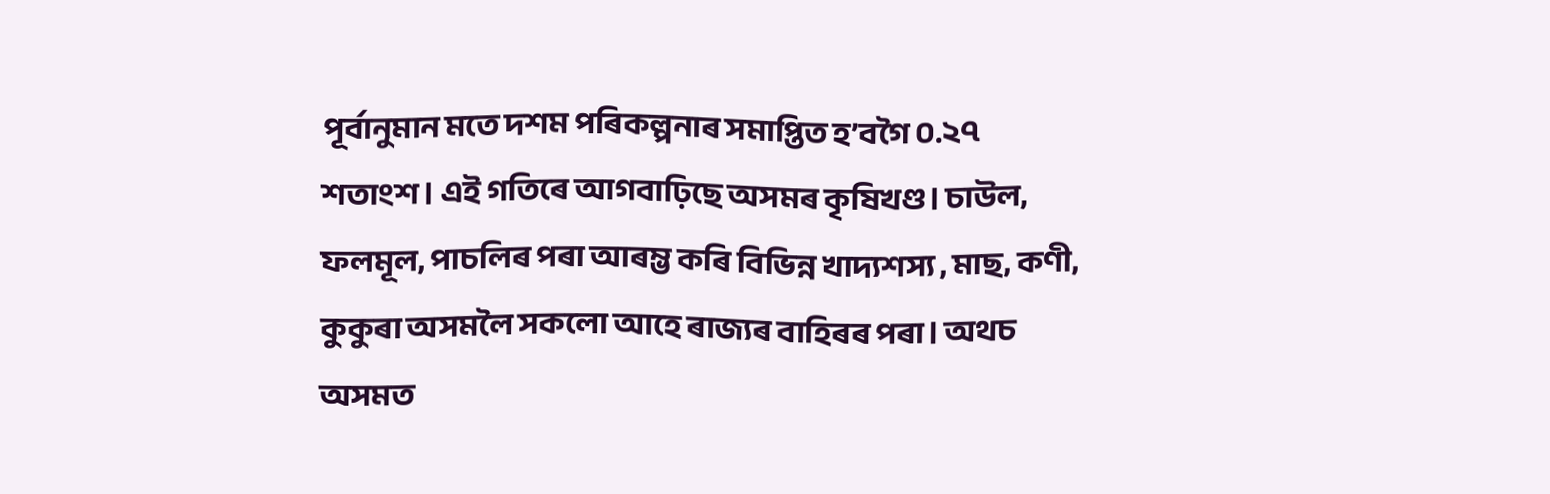পূৰ্বানুমান মতে দশম পৰিকল্পনাৰ সমাপ্তিত হ’বগৈ ০.২৭ শতাংশ। এই গতিৰে আগবাঢ়িছে অসমৰ কৃষিখণ্ড। চাউল, ফলমূল, পাচলিৰ পৰা আৰম্ভ কৰি বিভিন্ন খাদ্যশস্য , মাছ, কণী, কুকুৰা অসমলৈ সকলো আহে ৰাজ্যৰ বাহিৰৰ পৰা। অথচ অসমত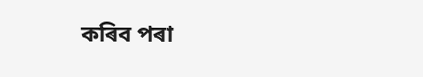কৰিব পৰা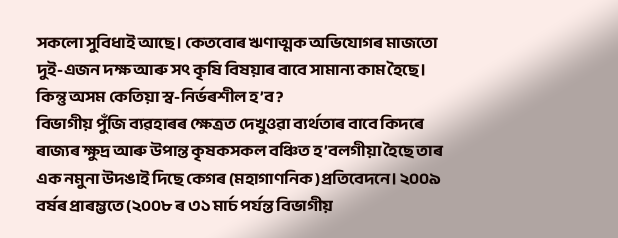সকলো সুবিধাই আছে। কেতবোৰ ঋণাত্মক অভিযোগৰ মাজতো দুই-এজন দক্ষ আৰু সৎ কৃষি বিষয়াৰ বাবে সামান্য কাম হৈছে। কিন্তু অসম কেতিয়া স্ব-নিৰ্ভৰশীল হ’ব?
বিভাগীয় পুঁজি ব্যৱহাৰৰ ক্ষেত্ৰত দেখুওৱা ব্যৰ্থতাৰ বাবে কিদৰে ৰাজ্যৰ ক্ষুদ্ৰ আৰু উপান্ত কৃষকসকল বঞ্চিত হ’বলগীয়া হৈছে তাৰ এক নমুনা উদঙাই দিছে কেগৰ (মহাগাণনিক )প্ৰতিবেদনে। ২০০৯ বৰ্ষৰ প্ৰাৰম্ভতে (২০০৮ ৰ ৩১ মাৰ্চ পৰ্যন্ত বিভাগীয়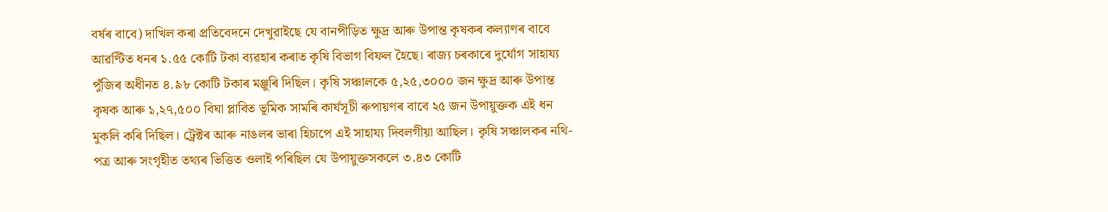বৰ্ষৰ বাবে) দাখিল কৰা প্ৰতিবেদনে দেখুৱাইছে যে বানপীড়িত ক্ষুদ্ৰ আৰু উপান্ত কৃষকৰ কল্যাণৰ বাবে আৱণ্টিত ধনৰ ১.৫৫ কোটি টকা ব্যৱহাৰ কৰাত কৃষি বিভাগ বিফল হৈছে। ৰাজ্য চৰকাৰে দুৰ্যোগ সাহায্য পুঁজিৰ অধীনত ৪.৯৮ কোটি টকাৰ মঞ্জুৰি দিছিল। কৃষি সঞ্চালকে ৫,২৫,৩০০০ জন ক্ষুদ্ৰ আৰু উপান্ত কৃষক আৰু ১,২৭,৫০০ বিঘা প্লাবিত ভূমিক সামৰি কাৰ্যসূচী ৰুপায়ণৰ বাবে ২৫ জন উপায়ুক্তক এই ধন মুকলি কৰি দিছিল। ট্ৰেক্টৰ আৰু নাঙলৰ ভাৰা হিচাপে এই সাহায্য দিবলগীয়া আছিল। কৃষি সঞ্চালকৰ নথি-পত্ৰ আৰু সংগৃহীত তথ্যৰ ভিত্তিত ওলাই পৰিছিল যে উপায়ুক্তসকলে ৩.৪৩ কোটি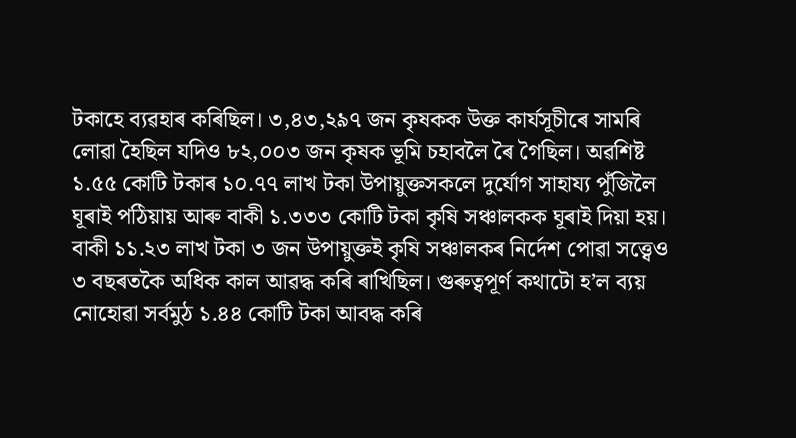টকাহে ব্যৱহাৰ কৰিছিল। ৩,৪৩,২৯৭ জন কৃষকক উক্ত কাৰ্যসূচীৰে সামৰি লোৱা হৈছিল যদিও ৮২,০০৩ জন কৃষক ভূমি চহাবলৈ ৰৈ গৈছিল। অৱশিষ্ট ১.৫৫ কোটি টকাৰ ১০.৭৭ লাখ টকা উপায়ুক্তসকলে দুৰ্যোগ সাহায্য পুঁজিলৈ ঘূৰাই পঠিয়ায় আৰু বাকী ১.৩৩৩ কোটি টকা কৃষি সঞ্চালকক ঘূৰাই দিয়া হয়। বাকী ১১.২৩ লাখ টকা ৩ জন উপায়ুক্তই কৃষি সঞ্চালকৰ নিৰ্দেশ পোৱা সত্ত্বেও ৩ বছৰতকৈ অধিক কাল আৱদ্ধ কৰি ৰাখিছিল। গুৰুত্বপূৰ্ণ কথাটো হ’ল ব্যয় নোহোৱা সৰ্বমুঠ ১.৪৪ কোটি টকা আবদ্ধ কৰি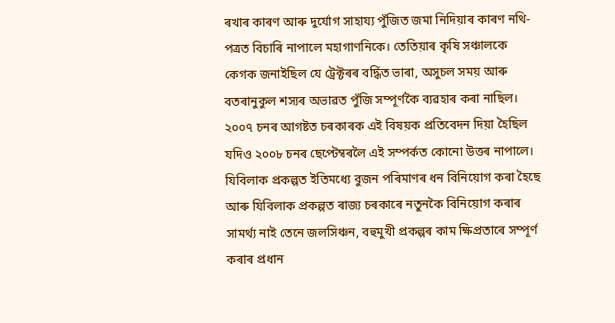ৰখাৰ কাৰণ আৰু দুৰ্যোগ সাহায্য পুঁজিত জমা নিদিয়াৰ কাৰণ নথি-পত্ৰত বিচাৰি নাপালে মহাগাণনিকে। তেতিয়াৰ কৃষি সঞ্চালকে কেগক জনাইছিল যে ট্ৰেক্টৰৰ বৰ্দ্ধিত ভাৰা, অসুচল সময় আৰু বতৰানুকুল শস্যৰ অভাৱত পুঁজি সম্পূৰ্ণকৈ ব্যৱহাৰ কৰা নাছিল। ২০০৭ চনৰ আগষ্টত চৰকাৰক এই বিষয়ক প্ৰতিবেদন দিয়া হৈছিল যদিও ২০০৮ চনৰ ছেপ্টেম্বৰলৈ এই সম্পৰ্কত কোনো উত্তৰ নাপালে।
যিবিলাক প্ৰকল্পত ইতিমধ্যে বুজন পৰিমাণৰ ধন বিনিয়োগ কৰা হৈছে আৰু যিবিলাক প্ৰকল্পত ৰাজ্য চৰকাৰে নতুনকৈ বিনিয়োগ কৰাৰ সামৰ্থ্য নাই তেনে জলসিঞ্চন, বহুমুখী প্ৰকল্পৰ কাম ক্ষিপ্ৰতাৰে সম্পূৰ্ণ কৰাৰ প্ৰধান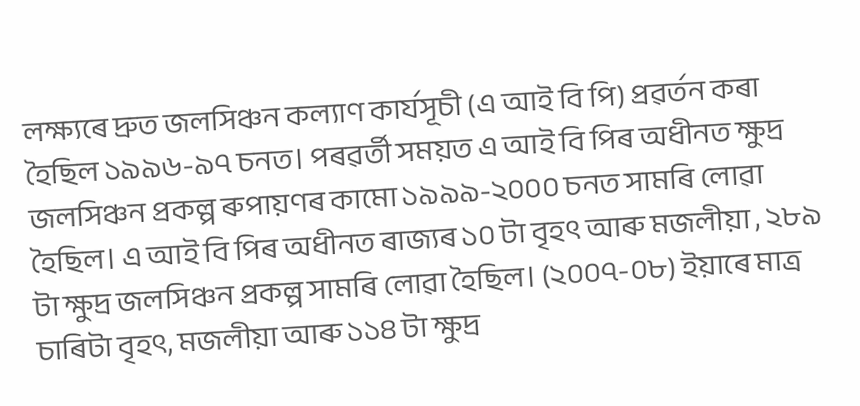লক্ষ্যৰে দ্ৰুত জলসিঞ্চন কল্যাণ কাৰ্যসূচী (এ আই বি পি) প্ৰৱৰ্তন কৰা হৈছিল ১৯৯৬-৯৭ চনত। পৰৱৰ্তী সময়ত এ আই বি পিৰ অধীনত ক্ষুদ্ৰ জলসিঞ্চন প্ৰকল্প ৰুপায়ণৰ কামো ১৯৯৯-২০০০ চনত সামৰি লোৱা হৈছিল। এ আই বি পিৰ অধীনত ৰাজ্যৰ ১০ টা বৃহৎ আৰু মজলীয়া , ২৮৯ টা ক্ষুদ্ৰ জলসিঞ্চন প্ৰকল্প সামৰি লোৱা হৈছিল। (২০০৭-০৮) ইয়াৰে মাত্ৰ চাৰিটা বৃহৎ, মজলীয়া আৰু ১১৪ টা ক্ষুদ্ৰ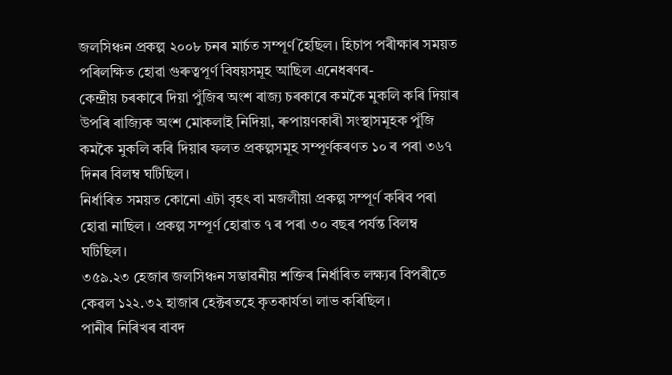জলসিঞ্চন প্ৰকল্প ২০০৮ চনৰ মাৰ্চত সম্পূৰ্ণ হৈছিল। হিচাপ পৰীক্ষাৰ সময়ত পৰিলক্ষিত হোৱা গুৰুত্বপূৰ্ণ বিষয়সমূহ আছিল এনেধৰণৰ-
কেন্দ্ৰীয় চৰকাৰে দিয়া পুঁজিৰ অংশ ৰাজ্য চৰকাৰে কমকৈ মুকলি কৰি দিয়াৰ উপৰি ৰাজ্যিক অংশ মোকলাই নিদিয়া, ৰুপায়ণকাৰী সংস্থাসমূহক পুঁজি কমকৈ মুকলি কৰি দিয়াৰ ফলত প্ৰকল্পসমূহ সম্পূৰ্ণকৰণত ১০ ৰ পৰা ৩৬৭ দিনৰ বিলম্ব ঘটিছিল।
নিৰ্ধাৰিত সময়ত কোনো এটা বৃহৎ বা মজলীয়া প্ৰকল্প সম্পূৰ্ণ কৰিব পৰা হোৱা নাছিল । প্ৰকল্প সম্পূৰ্ণ হোৱাত ৭ ৰ পৰা ৩০ বছৰ পৰ্যন্ত বিলম্ব ঘটিছিল।
৩৫৯.২৩ হেজাৰ জলসিঞ্চন সম্ভাৱনীয় শক্তিৰ নিৰ্ধাৰিত লক্ষ্যৰ বিপৰীতে কেৱল ১২২.৩২ হাজাৰ হেক্টৰতহে কৃতকাৰ্যতা লাভ কৰিছিল।
পানীৰ নিৰিখৰ বাবদ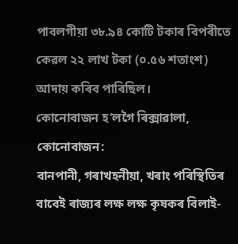পাবলগীয়া ৩৮.৯৪ কোটি টকাৰ বিপৰীতে কেৱল ২২ লাখ টকা (০.৫৬ শতাংশ) আদায় কৰিব পাৰিছিল।
কোনোবাজন হ’লগৈ ৰিক্সাৱালা, কোনোবাজন:
বানপানী, গৰাখহনীয়া, খৰাং পৰিস্থিতিৰ বাবেই ৰাজ্যৰ লক্ষ লক্ষ কৃষকৰ বিলাই-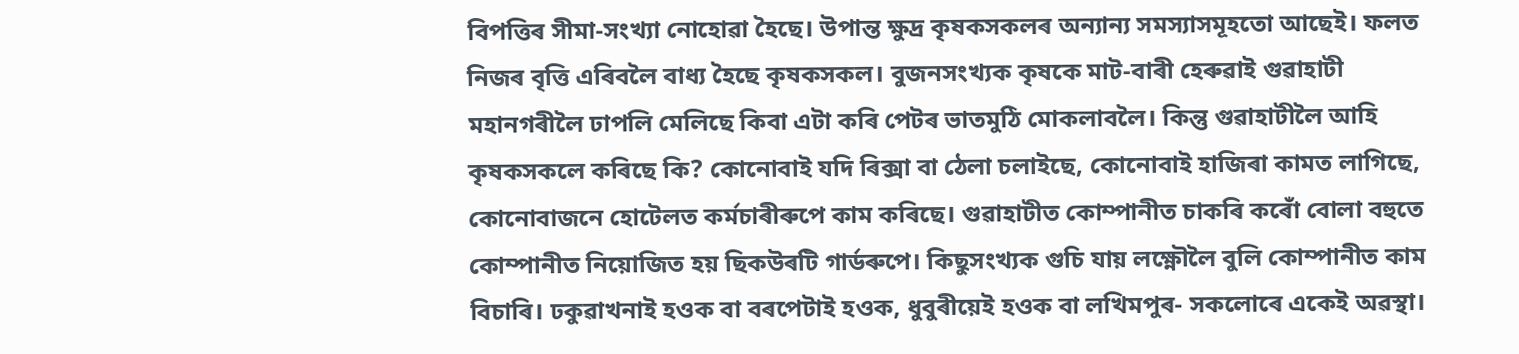বিপত্তিৰ সীমা-সংখ্যা নোহোৱা হৈছে। উপান্ত ক্ষুদ্ৰ কৃষকসকলৰ অন্যান্য সমস্যাসমূহতো আছেই। ফলত নিজৰ বৃত্তি এৰিবলৈ বাধ্য হৈছে কৃষকসকল। বুজনসংখ্যক কৃষকে মাট-বাৰী হেৰুৱাই গুৱাহাটী মহানগৰীলৈ ঢাপলি মেলিছে কিবা এটা কৰি পেটৰ ভাতমুঠি মোকলাবলৈ। কিন্তু গুৱাহাটীলৈ আহি কৃষকসকলে কৰিছে কি? কোনোবাই যদি ৰিক্সা বা ঠেলা চলাইছে, কোনোবাই হাজিৰা কামত লাগিছে, কোনোবাজনে হোটেলত কৰ্মচাৰীৰুপে কাম কৰিছে। গুৱাহাটীত কোম্পানীত চাকৰি কৰোঁ বোলা বহুতে কোম্পানীত নিয়োজিত হয় ছিকউৰটি গাৰ্ডৰুপে। কিছুসংখ্যক গুচি যায় লক্ষ্ণৌলৈ বুলি কোম্পানীত কাম বিচাৰি। ঢকুৱাখনাই হওক বা বৰপেটাই হওক, ধুবুৰীয়েই হওক বা লখিমপুৰ- সকলোৰে একেই অৱস্থা।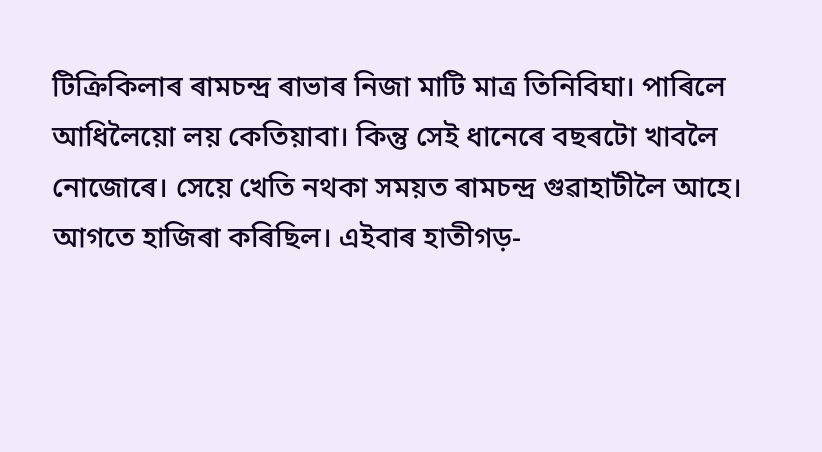টিক্ৰিকিলাৰ ৰামচন্দ্ৰ ৰাভাৰ নিজা মাটি মাত্ৰ তিনিবিঘা। পাৰিলে আধিলৈয়ো লয় কেতিয়াবা। কিন্তু সেই ধানেৰে বছৰটো খাবলৈ নোজোৰে। সেয়ে খেতি নথকা সময়ত ৰামচন্দ্ৰ গুৱাহাটীলৈ আহে। আগতে হাজিৰা কৰিছিল। এইবাৰ হাতীগড়-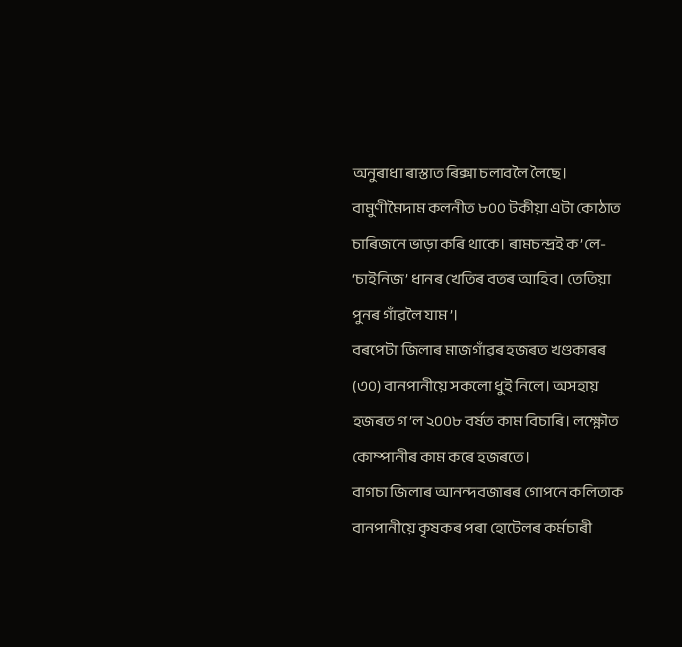অনুৰাধা ৰাস্তাত ৰিক্সা চলাবলৈ লৈছে। বামুণীমৈদাম কলনীত ৮০০ টকীয়া এটা কোঠাত চাৰিজনে ভাড়া কৰি থাকে। ৰামচন্দ্ৰই ক’লে- ‘চাইনিজ’ ধানৰ খেতিৰ বতৰ আহিব। তেতিয়া পুনৰ গাঁৱলৈ যাম’।
বৰপেটা জিলাৰ মাজগাঁৱৰ হজৰত খণ্ডকাৰৰ (৩০) বানপানীয়ে সকলো ধুই নিলে। অসহায় হজৰত গ’ল ২০০৮ বৰ্ষত কাম বিচাৰি। লক্ষ্ণৌত কোম্পানীৰ কাম কৰে হজৰতে।
বাগচা জিলাৰ আনন্দবজাৰৰ গোপনে কলিতাক বানপানীয়ে কৃষকৰ পৰা হোটেলৰ কৰ্মচাৰী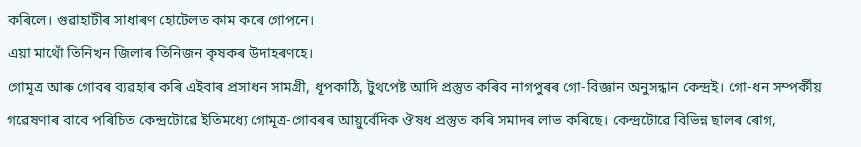কৰিলে। গুৱাহাটীৰ সাধাৰণ হোটেলত কাম কৰে গোপনে।
এয়া মাথোঁ তিনিখন জিলাৰ তিনিজন কৃষকৰ উদাহৰণহে।
গোমূত্ৰ আৰু গোবৰ ব্যৱহাৰ কৰি এইবাৰ প্ৰসাধন সামগ্ৰী, ধূপকাঠি, টুথপেষ্ট আদি প্ৰস্তুত কৰিব নাগপুৰৰ গো-বিজ্ঞান অনুসন্ধান কেন্দ্ৰই। গো-ধন সম্পৰ্কীয় গৱেষণাৰ বাবে পৰিচিত কেন্দ্ৰটোৱে ইতিমধ্যে গোমূত্ৰ-গোবৰৰ আয়ুৰ্বেদিক ঔষধ প্ৰস্তুত কৰি সমাদৰ লাভ কৰিছে। কেন্দ্ৰটোৱে বিভিন্ন ছালৰ ৰোগ,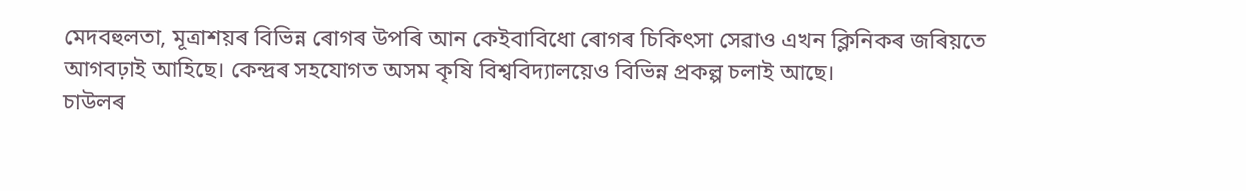মেদবহুলতা, মূত্ৰাশয়ৰ বিভিন্ন ৰোগৰ উপৰি আন কেইবাবিধো ৰোগৰ চিকিৎসা সেৱাও এখন ক্লিনিকৰ জৰিয়তে আগবঢ়াই আহিছে। কেন্দ্ৰৰ সহযোগত অসম কৃষি বিশ্ববিদ্যালয়েও বিভিন্ন প্ৰকল্প চলাই আছে।
চাউলৰ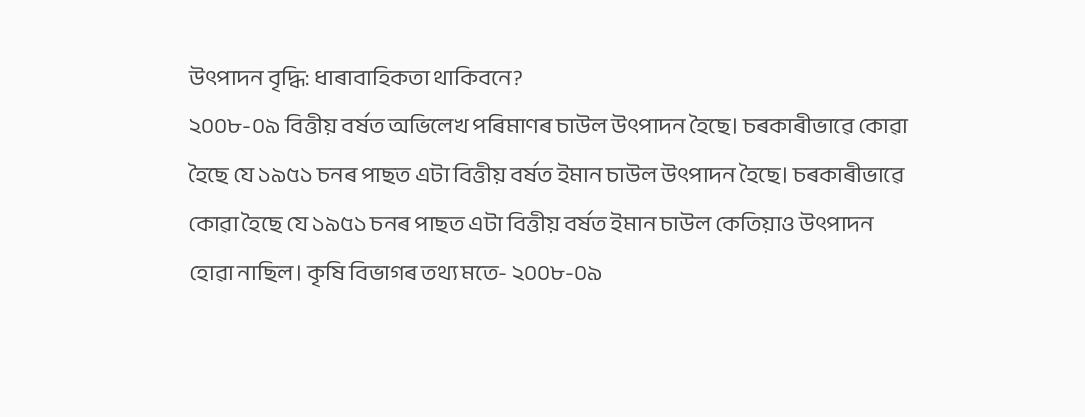উৎপাদন বৃদ্ধি: ধাৰাবাহিকতা থাকিবনে?
২০০৮-০৯ বিত্তীয় বৰ্ষত অভিলেখ পৰিমাণৰ চাউল উৎপাদন হৈছে। চৰকাৰীভাৱে কোৱা হৈছে যে ১৯৫১ চনৰ পাছত এটা বিত্তীয় বৰ্ষত ইমান চাউল উৎপাদন হৈছে। চৰকাৰীভাৱে কোৱা হৈছে যে ১৯৫১ চনৰ পাছত এটা বিত্তীয় বৰ্ষত ইমান চাউল কেতিয়াও উৎপাদন হোৱা নাছিল। কৃষি বিভাগৰ তথ্য মতে- ২০০৮-০৯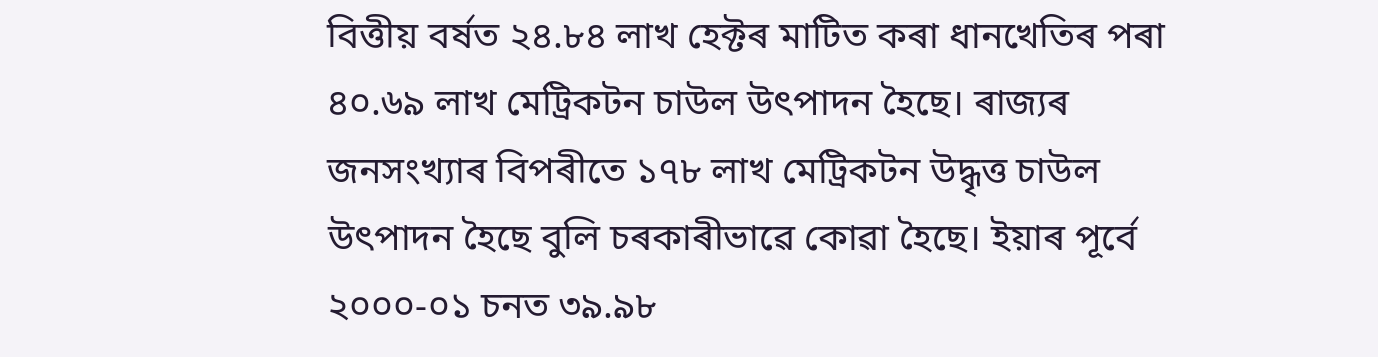বিত্তীয় বৰ্ষত ২৪.৮৪ লাখ হেক্টৰ মাটিত কৰা ধানখেতিৰ পৰা ৪০.৬৯ লাখ মেট্ৰিকটন চাউল উৎপাদন হৈছে। ৰাজ্যৰ জনসংখ্যাৰ বিপৰীতে ১৭৮ লাখ মেট্ৰিকটন উদ্ধৃত্ত চাউল উৎপাদন হৈছে বুলি চৰকাৰীভাৱে কোৱা হৈছে। ইয়াৰ পূৰ্বে ২০০০-০১ চনত ৩৯.৯৮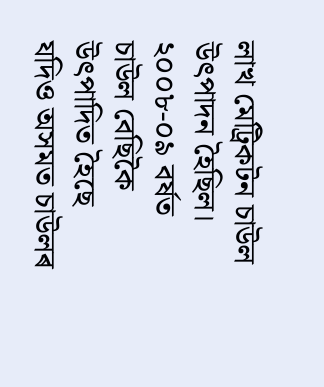লাখ মেট্ৰিকটন চাউল উৎপাদন হৈছিল। ২০০৮-০৯ বৰ্ষত চাউল বেছিকৈ উৎপাদিত হৈছে যদিও অসমত চাউলৰ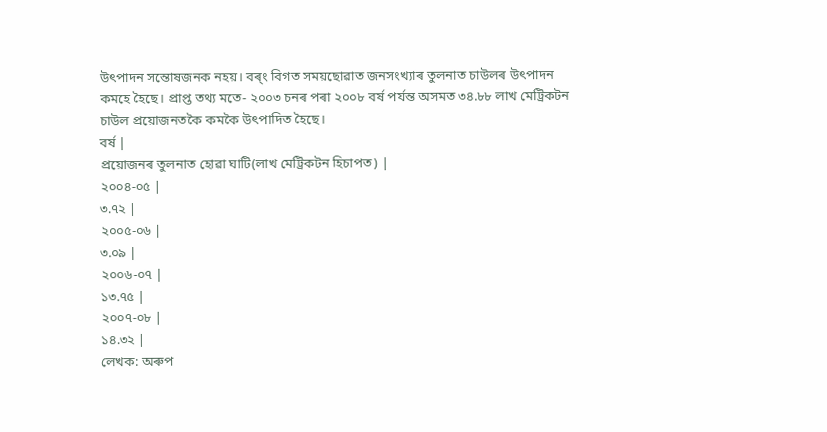উৎপাদন সন্তোষজনক নহয়। বৰ্ং বিগত সময়ছোৱাত জনসংখ্যাৰ তুলনাত চাউলৰ উৎপাদন কমহে হৈছে। প্ৰাপ্ত তথ্য মতে- ২০০৩ চনৰ পৰা ২০০৮ বৰ্ষ পৰ্যন্ত অসমত ৩৪.৮৮ লাখ মেট্ৰিকটন চাউল প্ৰয়োজনতকৈ কমকৈ উৎপাদিত হৈছে।
বৰ্ষ |
প্ৰয়োজনৰ তুলনাত হোৱা ঘাটি(লাখ মেট্ৰিকটন হিচাপত) |
২০০৪-০৫ |
৩.৭২ |
২০০৫-০৬ |
৩.০৯ |
২০০৬-০৭ |
১৩.৭৫ |
২০০৭-০৮ |
১৪.৩২ |
লেখক: অৰুপ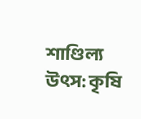শাণ্ডিল্য
উৎস: কৃষি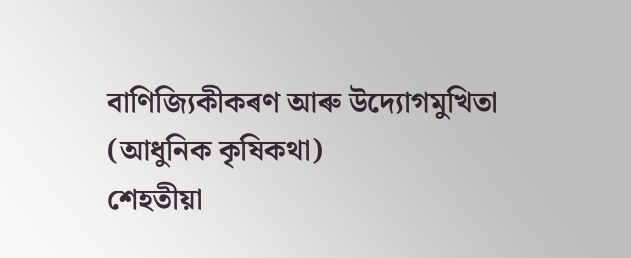বাণিজ্যিকীকৰণ আৰু উদ্যোগমুখিতা (আধুনিক কৃষিকথা)
শেহতীয়া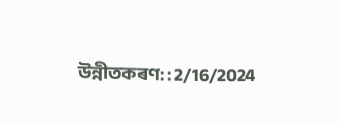উন্নীতকৰণ: : 2/16/2024